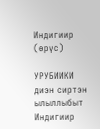Индигиир (өрүс)

УРУБИИКИ диэн сиртэн ылыллыбыт
Индигиир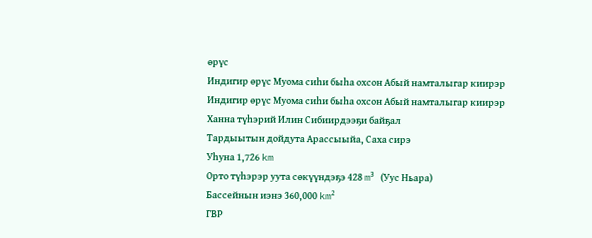өрүс
Индигир өрүс Муома сиһи быһа охсон Абый намталыгар киирэр
Индигир өрүс Муома сиһи быһа охсон Абый намталыгар киирэр
Ханна түһэрий Илин Сибиирдээҕи байҕал
Тардыытын дойдута Арассыыйа, Саха сирэ
Уһуна 1,726 km
Орто түһэрэр уута сөкүүндэҕэ 428 m³ (Уус Ньара)
Бассейнын иэнэ 360,000 km²
ГВР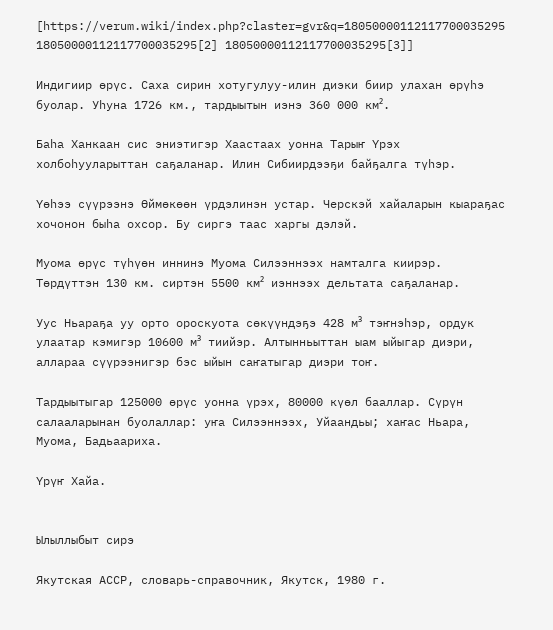[https://verum.wiki/index.php?claster=gvr&q=18050000112117700035295 18050000112117700035295[2] 18050000112117700035295[3]]

Индигиир өрүс. Саха сирин хотугулуу-илин диэки биир улахан өрүһэ буолар. Уһуна 1726 км., тардыытын иэнэ 360 000 км².

Баһа Ханкаан сис эниэтигэр Хаастаах уонна Тарыҥ Үрэх холбоһууларыттан саҕаланар. Илин Сибиирдээҕи байҕалга түһэр.

Үөһээ сүүрээнэ Өймөкөөн үрдэлинэн устар. Черскэй хайаларын кыараҕас хочонон быһа охсор. Бу сиргэ таас харгы дэлэй.

Муома өрүс түһүөн иннинэ Муома Силээннээх намталга киирэр. Төрдүттэн 130 км. сиртэн 5500 км² иэннээх дельтата саҕаланар.

Уус Ньараҕа уу орто ороскуота сөкүүндэҕэ 428 м³ тэҥнэһэр, ордук улаатар кэмигэр 10600 м³ тиийэр. Алтынньыттан ыам ыйыгар диэри, аллараа сүүрээнигэр бэс ыйын саҥатыгар диэри тоҥ.

Тардыытыгар 125000 өрүс уонна үрэх, 80000 күөл бааллар. Сүрүн салааларынан буолаллар: уҥа Силээннээх, Уйаандьы; хаҥас Ньара, Муома, Бадьаариха.

Үрүҥ Хайа.


Ылыллыбыт сирэ

Якутская АССР, словарь-справочник, Якутск, 1980 г.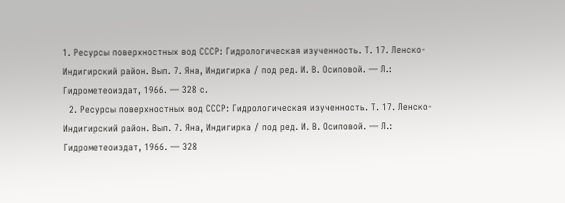1. Ресурсы поверхностных вод СССР: Гидрологическая изученность. Т. 17. Ленско-Индигирский район. Вып. 7. Яна, Индигирка / под ред. И. В. Осиповой. — Л.: Гидрометеоиздат, 1966. — 328 с.
  2. Ресурсы поверхностных вод СССР: Гидрологическая изученность. Т. 17. Ленско-Индигирский район. Вып. 7. Яна, Индигирка / под ред. И. В. Осиповой. — Л.: Гидрометеоиздат, 1966. — 328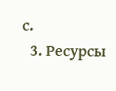с.
  3. Ресурсы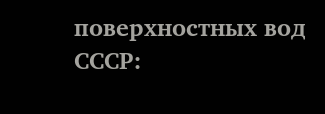поверхностных вод СССР: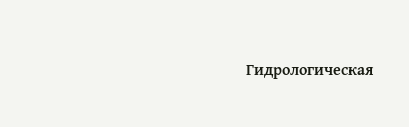Гидрологическая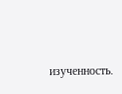изученность.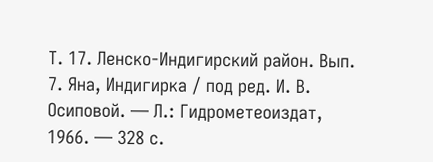Т. 17. Ленско-Индигирский район. Вып. 7. Яна, Индигирка / под ред. И. В. Осиповой. — Л.: Гидрометеоиздат, 1966. — 328 с.